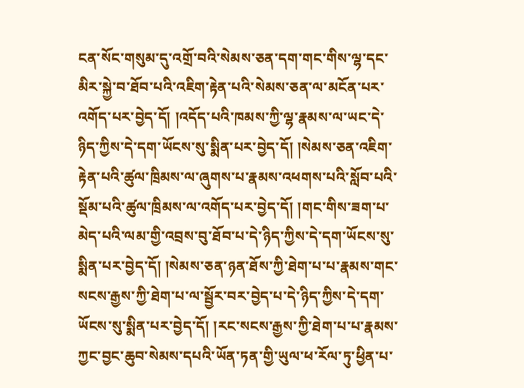ངན་སོང་གསུམ་དུ་འགྲོ་བའི་སེམས་ཅན་དག་གང་གིས་ལྷ་དང་མིར་སྐྱེ་བ་ཐོབ་པའི་འཇིག་རྟེན་པའི་སེམས་ཅན་ལ་མངོན་པར་འགོད་པར་བྱེད་དོ། །འདོད་པའི་ཁམས་ཀྱི་ལྷ་རྣམས་ལ་ཡང་དེ་ཉིད་ཀྱིས་དེ་དག་ཡོངས་སུ་སྨིན་པར་བྱེད་དོ། །སེམས་ཅན་འཇིག་རྟེན་པའི་ཚུལ་ཁྲིམས་ལ་ཞུགས་པ་རྣམས་འཕགས་པའི་སློབ་པའི་སྡོམ་པའི་ཚུལ་ཁྲིམས་ལ་འགོད་པར་བྱེད་དོ། །གང་གིས་ཟག་པ་མེད་པའི་ལམ་གྱི་འབྲས་བུ་ཐོབ་པ་དེ་ཉིད་ཀྱིས་དེ་དག་ཡོངས་སུ་སྨིན་པར་བྱེད་དོ། །སེམས་ཅན་ཉན་ཐོས་ཀྱི་ཐེག་པ་པ་རྣམས་གང་སངས་རྒྱས་ཀྱི་ཐེག་པ་ལ་སྦྱོར་བར་བྱེད་པ་དེ་ཉིད་ཀྱིས་དེ་དག་ཡོངས་སུ་སྨིན་པར་བྱེད་དོ། །རང་སངས་རྒྱས་ཀྱི་ཐེག་པ་པ་རྣམས་ཀྱང་བྱང་ཆུབ་སེམས་དཔའི་ཡོན་ཏན་གྱི་ཡུལ་ཕ་རོལ་ཏུ་ཕྱིན་པ་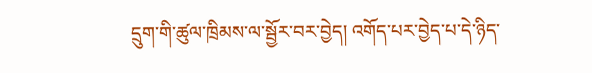དྲུག་གི་ཚུལ་ཁྲིམས་ལ་སྦྱོར་བར་བྱེད། འགོད་པར་བྱེད་པ་དེ་ཉིད་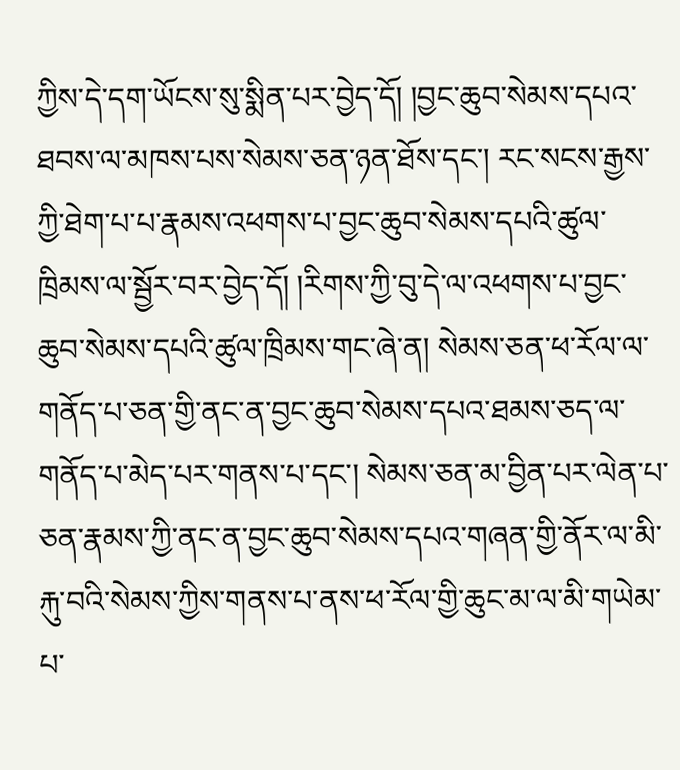ཀྱིས་དེ་དག་ཡོངས་སུ་སྨིན་པར་བྱེད་དོ། །བྱང་ཆུབ་སེམས་དཔའ་ཐབས་ལ་མཁས་པས་སེམས་ཅན་ཉན་ཐོས་དང་། རང་སངས་རྒྱས་ཀྱི་ཐེག་པ་པ་རྣམས་འཕགས་པ་བྱང་ཆུབ་སེམས་དཔའི་ཚུལ་ཁྲིམས་ལ་སྦྱོར་བར་བྱེད་དོ། །རིགས་ཀྱི་བུ་དེ་ལ་འཕགས་པ་བྱང་ཆུབ་སེམས་དཔའི་ཚུལ་ཁྲིམས་གང་ཞེ་ན། སེམས་ཅན་ཕ་རོལ་ལ་གནོད་པ་ཅན་གྱི་ནང་ན་བྱང་ཆུབ་སེམས་དཔའ་ཐམས་ཅད་ལ་གནོད་པ་མེད་པར་གནས་པ་དང་། སེམས་ཅན་མ་བྱིན་པར་ལེན་པ་ཅན་རྣམས་ཀྱི་ནང་ན་བྱང་ཆུབ་སེམས་དཔའ་གཞན་གྱི་ནོར་ལ་མི་རྐུ་བའི་སེམས་ཀྱིས་གནས་པ་ནས་ཕ་རོལ་གྱི་ཆུང་མ་ལ་མི་གཡེམ་པ་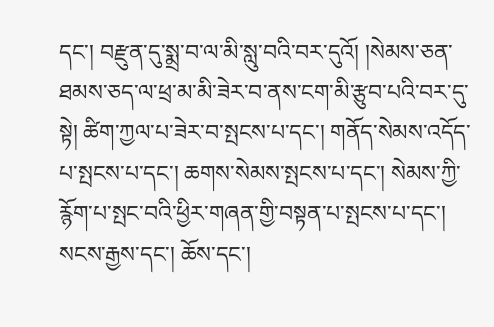དང་། བརྫུན་དུ་སྨྲ་བ་ལ་མི་སླུ་བའི་བར་དུའོ། །སེམས་ཅན་ཐམས་ཅད་ལ་ཕྲ་མ་མི་ཟེར་བ་ནས་ངག་མི་རྩུབ་པའི་བར་དུ་སྟེ། ཚིག་ཀྱལ་པ་ཟེར་བ་སྤངས་པ་དང་། གནོད་སེམས་འདོད་པ་སྤངས་པ་དང་། ཆགས་སེམས་སྤངས་པ་དང་། སེམས་ཀྱི་རྙོག་པ་སྤང་བའི་ཕྱིར་གཞན་གྱི་བསྟན་པ་སྤངས་པ་དང་། སངས་རྒྱས་དང་། ཆོས་དང་།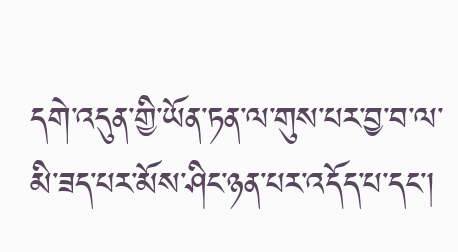དགེ་འདུན་གྱི་ཡོན་ཏན་ལ་གུས་པར་བྱ་བ་ལ་མི་ཟད་པར་མོས་ཤིང་ཉན་པར་འདོད་པ་དང་།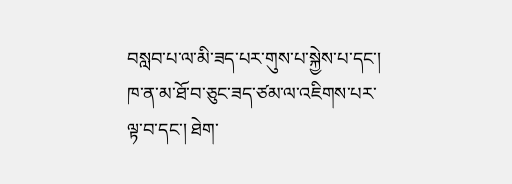བསླབ་པ་ལ་མི་ཟད་པར་གུས་པ་སྐྱེས་པ་དང་། ཁ་ན་མ་ཐོ་བ་ཅུང་ཟད་ཙམ་ལ་འཇིགས་པར་ལྟ་བ་དང་། ཐེག་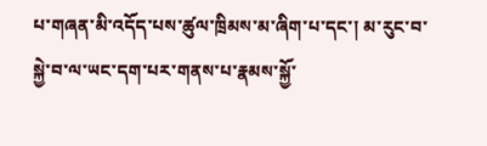པ་གཞན་མི་འདོད་པས་ཚུལ་ཁྲིམས་མ་ཞིག་པ་དང་། མ་རུང་བ་སྐྱེ་བ་ལ་ཡང་དག་པར་གནས་པ་རྣམས་སྐྱོ་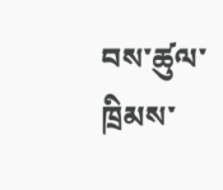བས་ཚུལ་ཁྲིམས་